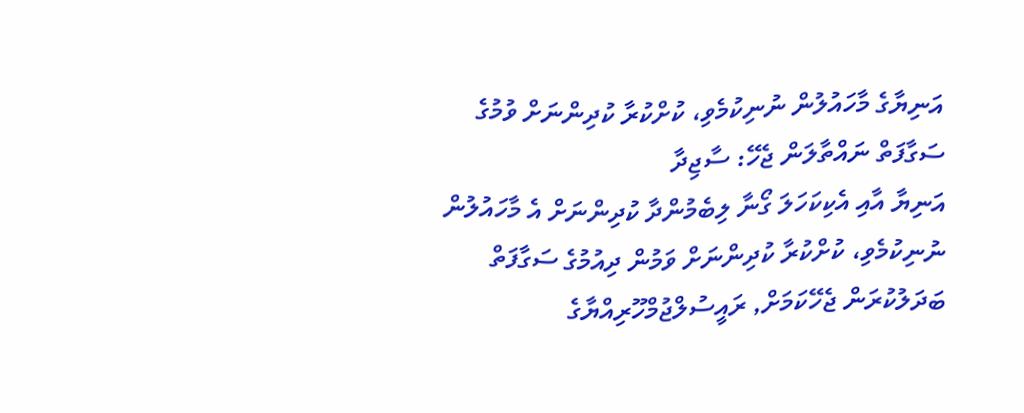އަނިޔާގެ މާހައުލުން ނުނިކުމެވި، ކުށްކުރާ ކުދިންނަށް ވުމުގެ ސަގާފަތް ނައްތާލަން ޖެހޭ: ސާޖިދާ
އަނިޔާ އާއި އެކިކަހަލަ ގޯނާ ލިބެމުންދާ ކުދިންނަށް އެ މާހައުލުން ނުނިކުމެވި، ކުށްކުރާ ކުދިންނަށް ވަމުން ދިއުމުގެ ސަގާފަތް ބަދަލުކުރަން ޖެހޭކަމަށް, ރައީސުލްޖުމްހޫރިއްޔާގެ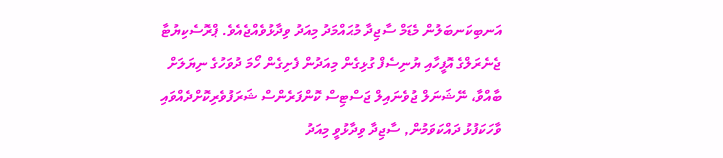އަނބިކަނބަލުން މެޑަމް ސާޖިދާ މުޙައްމަދު މިއަދު ވިދާޅުވެއްޖެއެވެ. ޕްރޮސެކިޔުޓާ ޖެނެރަލްގެ އޮފީހާއި ޔުނިސެފް ގުޅިގެން މިއަދުން ފެށިގެން ހޯމަ ދުވަހުގެ ނިޔަލަށް ބާއްވާ، ނޭޝަނަލް ޖުވެނައިލް ޖަސްޓިސް ކޮންފަރެންސް ޝަރަފުވެރިކޮށްދެއްވައި ވާހަކަފުޅު ދައްކަވަމުން, ސާޖިދާ ވިދާޅުވީ މިއަދު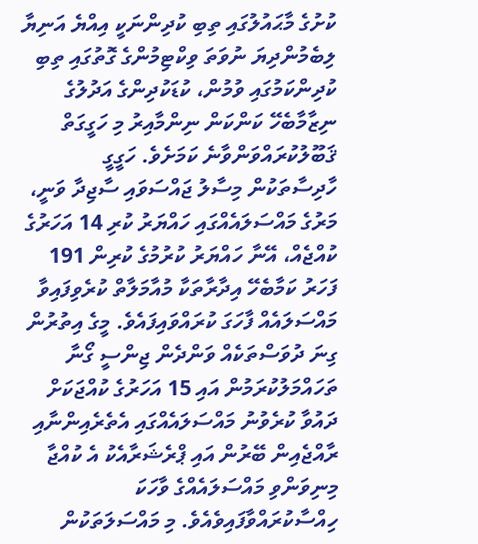ކުށުގެ މާޙައުލުގައި ތިބި ކުދިންނަކީ އިއްޔެ އަނިޔާ ލިބެމުންދިޔަ ނުވަތަ ވިކްޓިމުންގެ ގޮތުގައި ތިބި ކުދިންކަމުގައި ވުމުން، ކުޑަކުދިންގެ އަދުލުގެ ނިޒާމާބެހޭ ކަންކަން ނިންމާއިރު މި ހަގީގަތް ޤަބޫލުކުރައްވަންވާނެ ކަމަށެވެ. ހަގީގީ ހާދިސާތަކުން މިސާލު ޖައްސަވައި ސާޖިދާ ވަނީ، މަރުގެ މައްސަލައެއްގައި ހައްޔަރު ކުރި 14 އަހަރުގެ ކުއްޖެއް، އޭނާ ހައްޔަރު ކުރުމުގެ ކުރިން 191 ފަހަރު ކަމާބެހޭ އިދާރާތަކާ މުއާމަލާތް ކުރެވިފައިވާ މައްސަލައެއް ފާހަގަ ކުރައްވައިފައެވެ. މީގެ އިތުރުން ގިނަ ދުވަސްތަކެއް ވަންދެން ޖިންސީ ގޯނާ ތަހައްމަލުކުރަމުން އައި 15 އަހަރުގެ ކުއްޖަކަށް ދައުވާ ކުރެވުނު މައްސަލައެއްގައި އެތެރެއިންނާއި ރާއްޖެއިން ބޭރުން އައި ޕްރެޝަރާއެކު އެ ކުއްޖާ މިނިވަންވި މައްސަލައެއްގެ ވާހަކަ ހިއްސާކުރައްވާފައިވެއެވެ. މި މައްސަލަތަކުން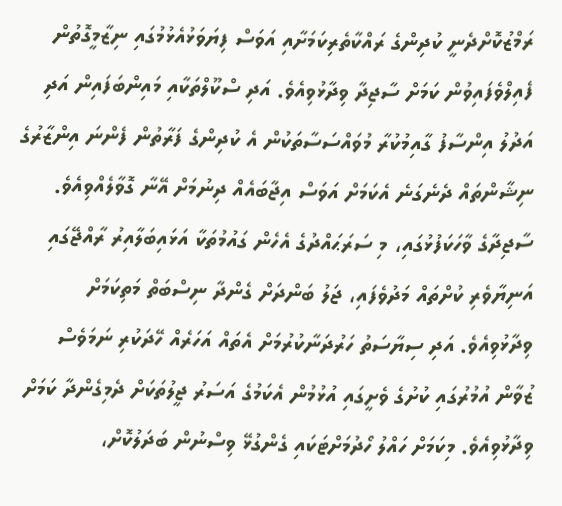ރަމްޒުކޮށްދެނީ ކުދިންގެ ރައްކާތެރިކަމަށާއި އަވަސް ފިޔަވަޅުއެޅުމުގައި ނިޒާމީގޮތުން ފެއިލްވެފައިވުން ކަމަށް ސާޖިދާ ވިދާޅުވިއެވެ. އަދި ސްކޫލްތަކާއި މައިންބަފައިން އަދި އަދުލު އިންސާފު ގާއިމުކުރާ މުވައްސަސާތަކުން އެ ކުދިންގެ ފަރާތުން ފެންނަ އިންޒާރުގެ ނިޝާންތައް ދެނެގަނެ އެކަމަށް އަވަސް އިޖާބައެއް ދިނުމަށް އޭނާ ގޮވާލެއްވިއެވެ. ސާޖިދާގެ ވާހަކަފުޅުގައި، މި ސަރަޙައްދުގެ އެހެން ގައުމުތަކާ އަޅައިބަލާއިރު ރާއްޖޭގައި އަނިޔާވެރި ކުށްތައް މަދުވެފައި، ޖަލު ބަންދަށް ގެންދާ ނިސްބަތް މަތިކަމަށް ވިދާޅުވިއެވެ. އަދި ސިޔާސަތު ހަރުދަނާކުރުމަށް އެތައް އަހަރެއް ހޭދަކުރި ނަމަވެސް ޒުވާން އުމުރުގައި ކުށުގެ ވެށީގައި އުޅުމުން އެކަމުގެ އަސަރު ޖީލުތަކަށް ދެމިގެންދާ ކަމަށް ވިދާޅުވިއެވެ. މިކަމަށް ހައްލު ހޯދުމަށްޓަކައި ގެންގުޅޭ ވިސްނުން ބަދަލުކޮށް،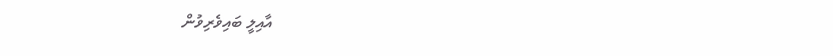އާއިލީ ބައިވެރިވުން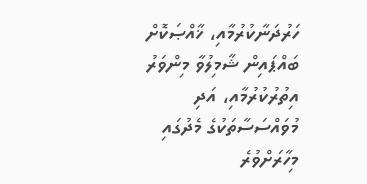ހަރުދަނާކުރުމާއި، ޚާއްޞަކޮށް ބައްޕައިން ޝާމިލުވާ މިންވަރު އިތުރުކުރުމާއި، އަދި މުވައްސަސާތަކުގެ މެދުގައި މިހާރަށްވުރެ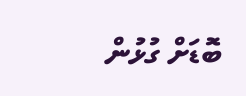ބޮޑަށް ގުޅުން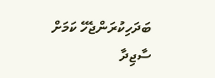ބަދަހިކުރަންޖެހޭ ކަމަށް ސާޖިދާ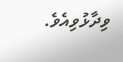ވިދާޅުވިއެވެ.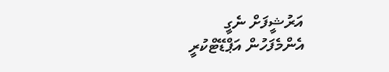އަރުޝީފަށް ނެގީ
އެންމެފަހުން އަޕްޑޭޓްކުރީ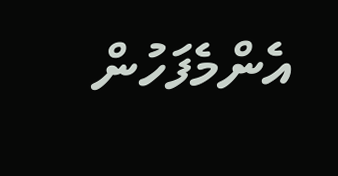އެންމެފަހުން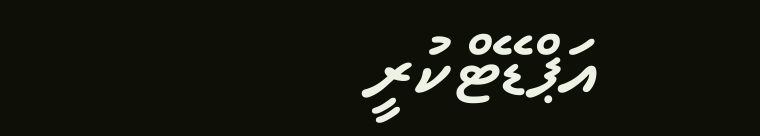އަޕްޑޭޓްކުރީ